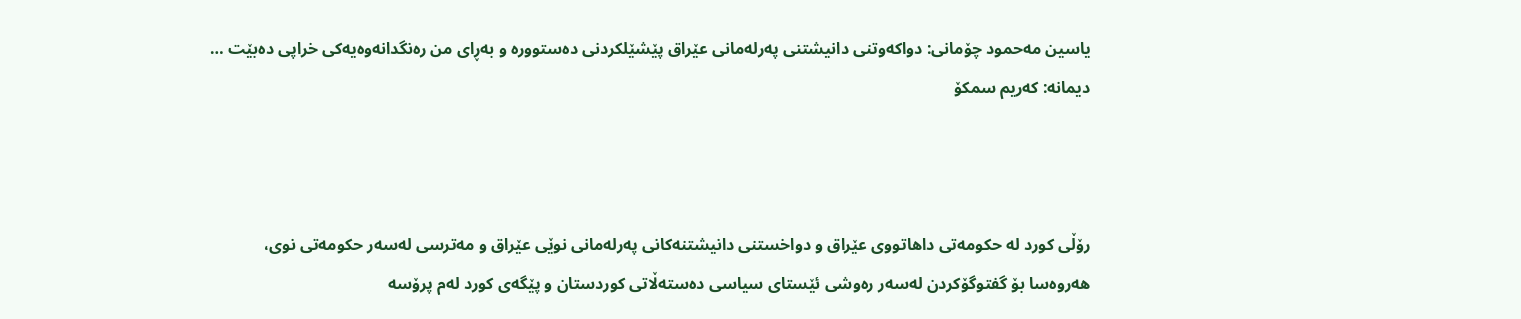یاسین مه‌حمود چۆمانی: دواكه‌وتنی دانیشتنی په‌رله‌مانی عێراق پێشێلكردنی ده‌ستووره‌ و به‌ڕای من ره‌نگدانه‌وه‌یه‌كی خراپی ده‌بێت … دیمانه‌: كه‌ریم سمكۆ



رۆڵی كورد له‌ حكومه‌تی داهاتووی عێراق و دواخستنی دانیشتنه‌كانی په‌رله‌مانی نوێی عێراق و مه‌ترسی له‌سه‌ر حكومه‌تی نوی، هه‌روه‌سا بۆ گفتوگۆكردن له‌سه‌ر ره‌وشی ئێستای سیاسی ده‌سته‌ڵاتی كوردستان و پێگه‌ی كورد له‌م پرۆسه‌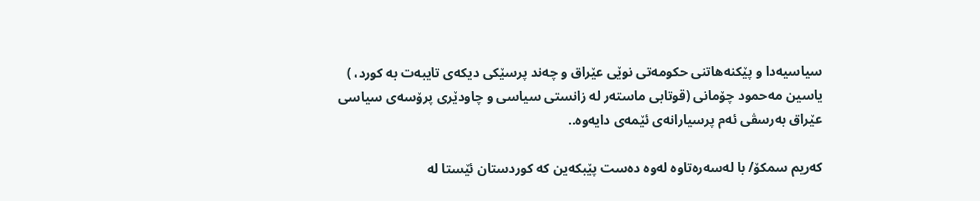سیاسیه‌دا و پێكنه‌هاتنی حكومه‌تی نوێی عێراق و چه‌ند پرسێكی دیكه‌ی تایبه‌ت به‌ كورد، ) یاسین مه‌حمود چۆمانی (قوتابی ماسته‌ر له‌ زانستی سیاسی و چاودێری پرۆسه‌ی سیاسی عێراق به‌رسڤی ئه‌م پرسیارانه‌ی ئێمه‌ی دایه‌وه‌..

كه‌ریم سمكۆ/ با له‌سه‌ره‌تاوه‌ له‌وه‌ ده‌ست پێبكه‌ین كه‌ كوردستان ئێستا له‌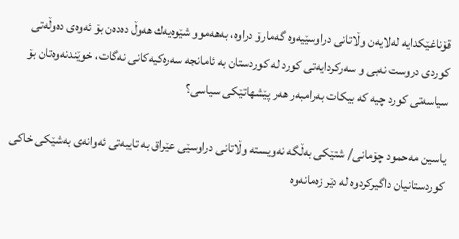قۆناغێكدایه‌ له‌لایه‌ن وڵاتانی دراوسێیه‌وه‌ گه‌مارۆ دراوه‌، به‌هه‌موو شێوه‌یه‌ك هه‌وڵ ده‌ده‌ن بۆ ئه‌وه‌ی ده‌وڵه‌تی كوردی دروست نه‌بی و سه‌ركردایه‌تی كورد له‌ كوردستان به‌ ئامانجه‌ سه‌ره‌كیه‌كانی نه‌گات، خوێندنه‌وه‌تان بۆ سیاسه‌تی كورد چیه‌ كه‌ بیكات به‌رامبه‌ر هه‌ر پێشهاتێكی سیاسی؟

یاسین مه‌حمود چۆمانی/ شتێكی به‌ڵگه‌ نه‌ویسته‌ وڵاتانی دراوسێی عێراق به‌ تایبه‌تی ئه‌وانه‌ی به‌شێكی خاكی كوردستانیان داگیركردوه‌ له‌ دێر زه‌مانه‌وه‌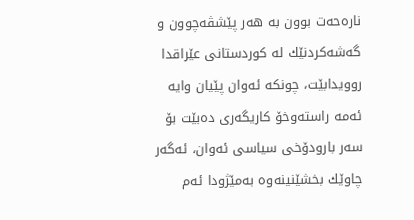ناره‌حه‌ت بوون به‌ هه‌ر پێشڤه‌چوون و گه‌شه‌كردنێك له‌ كوردستانی عێراقدا روویدابێت، چونكه‌ ئه‌وان پێیان وایه‌ ئه‌مه‌ راسته‌وخۆ كاریگه‌ری ده‌بێت بۆ سه‌ر بارودۆخی سیاسی ئه‌وان، ئه‌گه‌ر چاوێك بخشێنینه‌وه‌ به‌مێژودا ئه‌م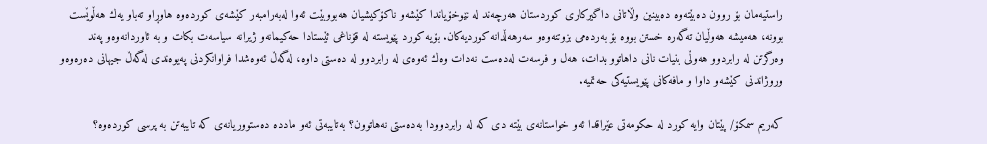راستیه‌مان بۆ روون ده‌بێته‌وه‌ ده‌بینین وڵاتانی داگیركاری كوردستان هه‌رچه‌ند له‌ نێوخۆیاندا كێشه‌و ناكۆكیشیان هه‌بووبێت ئه‌وا له‌به‌رامبه‌ر كێشه‌ی كورده‌وه‌ هاوڕاو ته‌باو یه‌ك هه‌ڵوێست بوونه‌، هه‌میشه‌ هه‌وڵیان ته‌گه‌ره‌ خستن بووه‌ بۆ به‌رده‌می بزوتنه‌وه‌و سه‌رهه‌ڵدانه‌ كوردیه‌كان. بۆیه‌ كورد پێویسته‌ له‌ قۆناغی ئێستادا حه‌كیمانه‌و ژیرانه‌ سیاسه‌ت بكات و به‌ ئاوردانه‌وه‌و په‌ند وه‌رگرتن له‌ رابردوو هه‌وڵی بنیات نانی داهاتوو بدات، هه‌ل و فرسه‌ت له‌ده‌ست نه‌دات وه‌ك ئه‌وه‌ی له‌ رابردوو له‌ ده‌ستی داوه‌، له‌گه‌ڵ ئه‌وه‌شدا فراوانكردنی په‌یوه‌ندی له‌گه‌ڵ جیهانی ده‌ره‌وه‌و وروژاندنی كێشه‌و داوا و مافه‌كانی پێویستیه‌كی حه‌تمیه‌.

كه‌ریم سمكۆ/ پێتان وایه‌ كورد له‌ حكومه‌تی عێراقدا ئه‌و خواستانه‌ی بێته‌ دی كه‌ له‌ رابردوودا به‌ده‌ستی نه‌هاتوون؟ به‌تایبه‌تی ئه‌و مادده‌ ده‌ستووریانه‌ی كه‌ تایبه‌تن به‌ پرسی كورده‌وه‌؟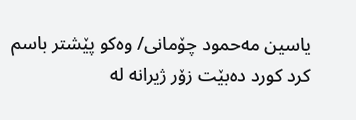یاسین مه‌حمود چۆمانی/ وه‌كو پێشتر باسم كرد كورد ده‌بێت زۆر ژیرانه‌ له‌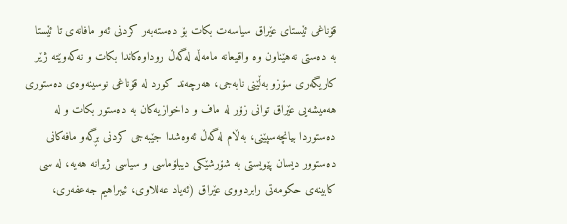قۆناغی ئێستای عێراق سیاسه‌ت بكات بۆ ده‌سته‌به‌ر كردنی ئه‌و مافانه‌ی تا ئێستا به‌ ده‌ستی نه‌هێناون وه‌ واقیعانه‌ مامه‌ڵه‌ له‌گه‌ڵ روداوه‌كاندا بكات و نه‌كه‌وێته‌ ژێر كاریگه‌ری سۆزو به‌ڵێنی نابه‌جی، هه‌رچه‌ند كورد له‌ قۆناغی نوسینه‌وه‌ی ده‌ستوری هه‌میشه‌یی عێراق توانی زۆر له‌ ماف و داخوازیه‌كان به‌ ده‌ستور بكات و له‌ ده‌ستوردا بیانچه‌سپێنی، به‌ڵام له‌گه‌ڵ ئه‌وه‌شدا جێبه‌جی كردنی بڕگه‌و مافه‌كانی ده‌ستوور دیسان پێویستی به‌ شۆرشێكی دیبلۆماسی و سیاسی ژیرانه‌ هه‌یه‌، له‌ سی كابینه‌ی حكومه‌تی رابردووی عێراق (ئه‌یاد عه‌للاوی، ئیبراهیم جه‌عفه‌ری،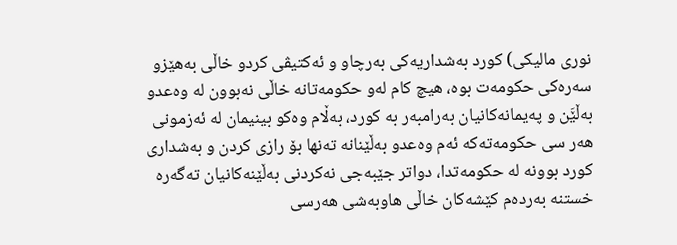نوری مالیكی) كورد به‌شداریه‌كی به‌رچاو و ئه‌كتیڤی كردو خاڵی به‌هێزو سه‌ره‌كی حكومه‌ت بوه‌، هیچ كام له‌و حكومه‌تانه‌ خاڵی نه‌بوون له‌ وه‌عدو به‌ڵێَن و په‌یمانه‌كانیان به‌رامبه‌ر به‌ كورد، به‌ڵام وه‌كو بینیمان له‌ ئه‌زمونی هه‌ر سی حكومه‌ته‌كه‌ ئه‌م وه‌عدو به‌ڵێنانه‌ ته‌نها بۆ رازی كردن و به‌شداری كورد بوونه‌ له‌ حكومه‌تدا، دواتر جێبه‌جی نه‌كردنی به‌ڵێنه‌كانیان ته‌گه‌ره‌ خستنه‌ به‌رده‌م كێشه‌كان خاڵی هاوبه‌شی هه‌رسی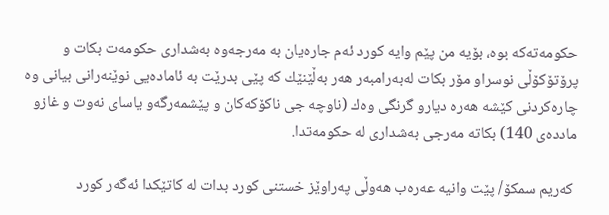حكومه‌ته‌كه‌ بوه‌، بۆیه‌ من پێم وایه‌ كورد ئه‌م جاره‌یان به‌ مه‌رجه‌وه‌ به‌شداری حكومه‌ت بكات و پرۆتۆكۆڵی نوسراو مۆر بكات له‌به‌رامبه‌ر هه‌ر به‌ڵێنێك كه‌ پێی بدرێت به‌ ئاماده‌یی نوێنه‌رانی بیانی وه‌ چاره‌كردنی كێشه‌ هه‌ره‌ دیارو گرنگی وه‌ك (ناوچه‌ جی ناكۆكه‌كان و پێشمه‌رگه‌و یاسای نه‌وت و غازو مادده‌ی 140) بكاته‌ مه‌رجی به‌شداری له‌ حكومه‌تدا.

 كه‌ریم سمكۆ/ پێت وانیه‌ عه‌ره‌ب هه‌وڵی په‌راوێز خستنی كورد بدات له‌ كاتێكدا ئه‌گه‌ر كورد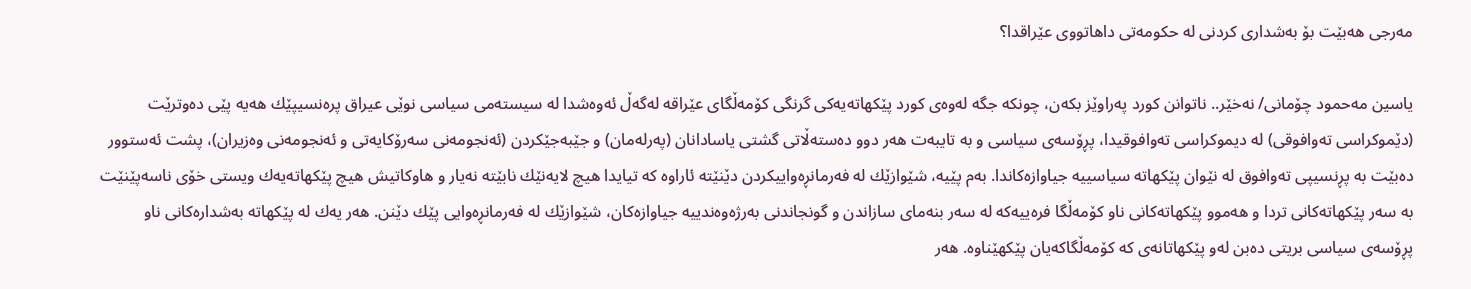مه‌رجی هه‌بێت بۆ به‌شداری كردنی له‌ حكومه‌تی داهاتووی عێراقدا؟

یاسین مه‌حمود چۆمانی/ نه‌خێر.. ناتوانن كورد په‌راوێز بكه‌ن، چونكه‌ جگه‌ له‌وه‌ی كورد پێكهاته‌یه‌كی گرنگی كۆمه‌ڵگای عێراقه‌ له‌گه‌ڵ ئه‌وه‌شدا له‌ سیسته‌می سیاسی نوێی عیراق پره‌نسیپێك هه‌یه‌ پێی ده‌وترێت (دێموكراسی ته‌وافوقی) له‌ دیموكراسی ته‌وافوقیدا، پڕۆسه‌ی سیاسی و به‌ تایبه‌ت هه‌ر دوو ده‌سته‌ڵاتی گشتی یاسادانان (په‌رله‌مان) و جێبه‌جێكردن (ئه‌نجومه‌نی سه‌رۆكایه‌تی و ئه‌نجومه‌نی وه‌زیران)، پشت ئه‌ستوور ده‌بێت به‌ پڕنسیپی ته‌وافوق له‌ نێوان پێكهاته‌ سیاسییه‌ جیاوازه‌كاندا. به‌م پێیه‌، شێوازێك له‌ فه‌رمانڕه‌واییكردن دێنێته‌ ئاراوه‌ كه‌ تیایدا هیچ لایه‌نێك نابێته‌ نه‌یار و هاوكاتیش هیچ پێكهاته‌یه‌ك ویستی خۆی ناسه‌پێنێت به‌ سه‌ر پێكهاته‌كانی تردا و هه‌موو پێكهاته‌كانی ناو كۆمه‌ڵگا فره‌ییه‌كه‌ له‌ سه‌ر بنه‌مای سازاندن و گونجاندنی به‌رژه‌وه‌ندییه‌ جیاوازه‌كان، شێوازێك له‌ فه‌رمانڕه‌وایی پێك دێنن. هه‌ر یه‌ك له‌ پێكهاته‌ به‌شداره‌كانی ناو پڕۆسه‌ی سیاسی بریتی ده‌بن له‌و پێكهاتانه‌ی كه‌ كۆمه‌ڵگاكه‌یان پێكهێناوه‌. هه‌ر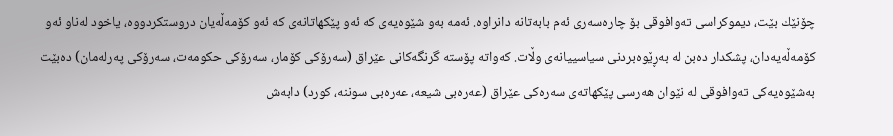چۆنێك بێت، دیموكراسی ته‌وافوقی بۆ چاره‌سه‌ری ئه‌م بابه‌تانه‌ دانراوه‌. ئه‌مه‌ به‌و شێوه‌یه‌ی كه‌ ئه‌و پێكهاتانه‌ی كه‌ ئه‌و كۆمه‌ڵه‌یان دروستكردووه‌، یاخود له‌ناو ئه‌و كۆمه‌ڵه‌یه‌دان، پشكدار ده‌بن له‌ به‌ڕێوه‌بردنی سیاسییانه‌ی وڵات. كه‌واته‌ پۆسته‌ گرنگه‌كانی عێراق (سه‌رۆكی كۆمار، سه‌رۆكی حكومه‌ت، سه‌رۆكی په‌رله‌مان) ده‌بێت به‌شێوه‌یه‌كی ته‌وافوقی له‌ نێوان هه‌رسی پێكهاته‌ی سه‌ره‌كی عێراق (عه‌ره‌بی شیعه‌، عه‌ره‌بی سوننه‌، كورد) دابه‌ش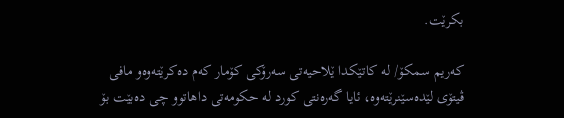بكرێت.

كه‌ریم سمكۆ/ له‌ كاتێكدا ێلاحیه‌تی سه‌رۆكی كۆمار كه‌م ده‌كرێته‌وه‌و مافی ڤیتۆی لێده‌سێنرێته‌وه‌، ئایا گه‌ره‌نتی كورد له‌ حكومه‌تی داهاتوو چی ده‌بێت بۆ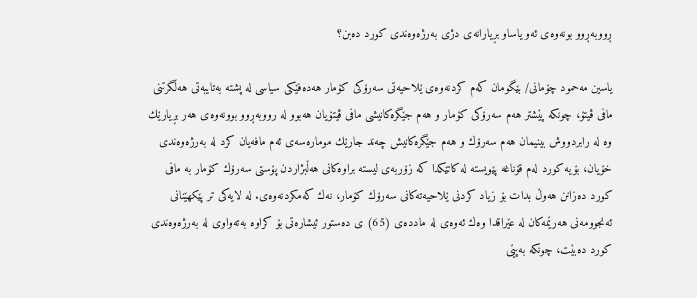ڕووبه‌ڕوو بونه‌وه‌ی ئه‌و یاساو بڕیارانه‌ی دژی به‌رژه‌وه‌ندی كورد ده‌بن؟

یاسین مه‌حمود چۆمانی/ بێگومان كه‌م كردنه‌وه‌ی ێلاحیه‌تی سه‌رۆكی كۆمار هه‌ده‌فێكی سیاسی له‌ پشته‌ به‌تایبه‌تی هه‌ڵگرتنی مافی ڤیتۆ، چونكه‌ پێشتر هه‌م سه‌رۆكی كۆمار و هه‌م جێگره‌كانیشی مافی ڤیتۆیان هه‌بوو له‌ رووبه‌ڕوو بوونه‌وه‌ی هه‌ر بڕیارێك وه‌ له‌ رابردووش بینیمان هه‌م سه‌رۆك و هه‌م جێگره‌كانیش چه‌ند جارێك موماره‌سه‌ی ئه‌م مافه‌یان كرد له‌ به‌رژه‌وه‌ندی خۆیان، بۆیه‌ كورد له‌م قۆناغه‌ پێویسته‌ له‌ كاتێكدا كه‌ زۆربه‌ی لیسته‌ براوه‌كانی هه‌ڵبژاردن پۆستی سه‌رۆك كۆمار به‌ مافی كورد ده‌زانن هه‌وڵ بدات بۆ زیاد كردنی ێلاحیه‌ته‌كانی سه‌رۆك كۆمار، نه‌ك كه‌مكردنه‌وه‌ی. له‌ لایه‌كی تر پێكهێنانی ئه‌نجوومه‌نی هه‌رێمه‌كان له‌ عێراقدا وه‌ك ئه‌وه‌ی له‌ مادده‌ی (65) ی ده‌ستور ئیشاره‌تی بۆ كراوه‌ به‌ته‌واوی له‌ به‌رژه‌وه‌ندی كورد ده‌بێت، چونكه‌ به‌پێی‌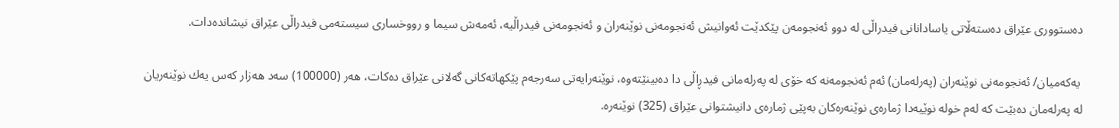ده‌‌ستووری‌ عێراق ده‌سته‌ڵا‌تی یاسادانانی‌ فیدراڵی‌ له‌ ‌دوو ئه‌‌نجومه‌‌ن پێكدێت ئه‌‌وانیش ئه‌‌نجومه‌‌نی‌ نوێنه‌‌ران ‌و ئه‌‌نجومه‌‌نی‌ فیدراڵیه‌‌، ئه‌مه‌‌ش سیما ‌و ر‌و‌وخساری سیسته‌می‌ فیدراڵی عێراق نیشانده‌‌دات.

 یه‌‌كه‌میان/ ئه‌‌نجومه‌‌نی‌ نوێنه‌‌ران (په‌‌رله‌‌مان) ئه‌‌م ئه‌‌نجومه‌‌نه‌‌ كه‌‌ خۆی‌ له‌‌ په‌‌رله‌‌مانی‌ فیدڕاڵی دا ده‌‌بینێته‌‌وه‌‌، نوێنه‌‌رایه‌‌تی‌ سه‌‌رجه‌‌م پێكهاته‌‌كانی‌ گه‌لانی‌ عێراق ده‌‌كات، هه‌‌ر (100000) سه‌‌د هه‌‌زار كه‌‌س یه‌‌ك نوێنه‌‌ریان له‌‌ په‌‌رله‌‌مان ده‌‌بێت كه‌‌ له‌‌م خوله‌‌ نوێیه‌‌دا ژماره‌‌ی نوێنه‌‌ره‌‌كان به‌‌پێی ژماره‌‌ی دانیشتوانی عێراق (325) نوێنه‌‌ره‌‌.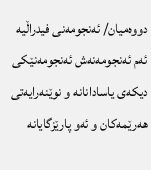دووه‌میان/ ئه‌نجومه‌نی فیدراڵیه‌ ئه‌‌م ئه‌‌نجومه‌‌نه‌‌ش ئه‌‌نجومه‌‌نێكی‌ دیكه‌‌ی‌ یاسادانانه‌‌ ‌و نوێنه‌‌رایه‌‌تی‌ هه‌‌رێمه‌‌كان ‌و ئه‌‌و پارێزگایانه‌‌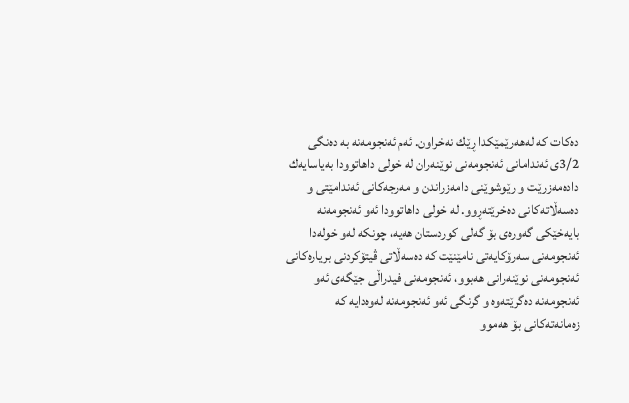ده‌‌كات كه‌‌ له‌‌هه‌‌رێمێكدا ڕێك نه‌‌خراون. ئه‌‌م ئه‌‌نجومه‌‌نه‌‌ به‌‌ ده‌‌نگی‌ 3/2ی‌ ئه‌‌ندامانی‌ ئه‌‌نجومه‌‌نی‌ نوێنه‌‌ران له‌‌ خولی داهاتوودا به‌‌یاسایه‌‌ك داده‌‌مه‌‌زرێت ‌و رێوشوێنی‌ دامه‌‌زراندن ‌و مه‌‌رجه‌‌كانی ئه‌‌ندامێتی ‌و ده‌‌سه‌‌ڵاته‌‌كانی ده‌‌خرێته‌‌ڕوو. له‌‌ خولی داهاتوودا ئه‌‌و ئه‌‌نجومه‌‌نه‌‌ بایه‌خێكی گه‌‌وره‌‌ی بۆ گه‌لی كوردستان هه‌‌یه‌‌، چونكه‌‌ له‌‌و خوله‌‌دا ئه‌‌نجومه‌‌نی سه‌‌رۆكایه‌‌تی نامێنێت كه‌‌ ده‌‌سه‌‌ڵاتی ڤیتۆكردنی بریاره‌‌كانی ئه‌‌نجومه‌‌نی نوێنه‌‌رانی هه‌‌بوو، ئه‌‌نجومه‌‌نی فیدراڵی جێگه‌ی ئه‌‌و ئه‌‌نجومه‌‌نه‌‌ ده‌‌گرێته‌‌وه‌‌ و گرنگی ئه‌‌و ئه‌‌نجومه‌‌نه‌‌ له‌‌وه‌‌دایه‌‌ كه‌‌ زه‌‌مانه‌‌ته‌‌كانی بۆ هه‌‌موو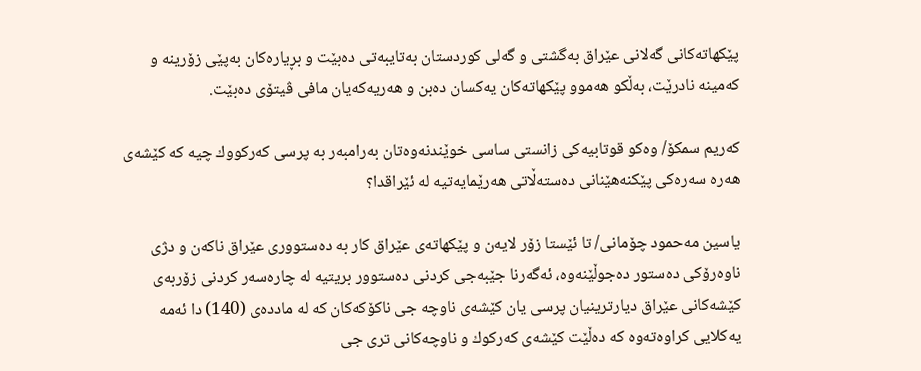پێكهاته‌‌كانی گه‌‌لانی عێراق به‌‌گشتی ‌و گه‌‌لی كوردستان به‌‌تایبه‌‌تی ده‌‌بێت و بڕیاره‌‌كان به‌‌پێی زۆرینه‌‌ و كه‌‌مینه‌‌ نادرێت، به‌‌ڵكو هه‌‌موو پێكهاته‌‌كان یه‌‌كسان ده‌‌بن ‌و هه‌‌ریه‌‌كه‌‌یان مافی ڤیتۆی ده‌‌بێت.

كه‌ریم سمكۆ/ وه‌كو قوتابیه‌كی زانستی ساسی خوێندنه‌وه‌تان به‌رامبه‌ر به‌ پرسی كه‌ركووك چیه‌ كه‌ كێشه‌ی هه‌ره‌ سه‌ره‌كی پێكنه‌هێنانی ده‌سته‌ڵاتی هه‌رێمایه‌تیه‌ له‌ ئێراقدا؟

یاسین مه‌حمود چۆمانی/ تا ئێستا زۆر لایه‌ن و پێكهاته‌ی عێراق كار به‌ ده‌ستووری عێراق ناكه‌ن و دژی ناوه‌رۆكی ده‌ستور ده‌جوڵێنه‌وه‌، ئه‌گه‌رنا جێبه‌جی كردنی ده‌ستوور بریتیه‌ له‌ چاره‌سه‌ر كردنی زۆربه‌ی كێشه‌كانی عێراق دیارترینیان پرسی یان كێشه‌ی ناوچه‌ جی ناكۆكه‌كان كه‌ له‌ مادده‌ی (140) دا ئه‌مه‌ یه‌كلایی كراوه‌ته‌وه‌ كه‌ ده‌ڵێت كێشه‌ی كه‌ركوك و ناوچه‌كانی تری جی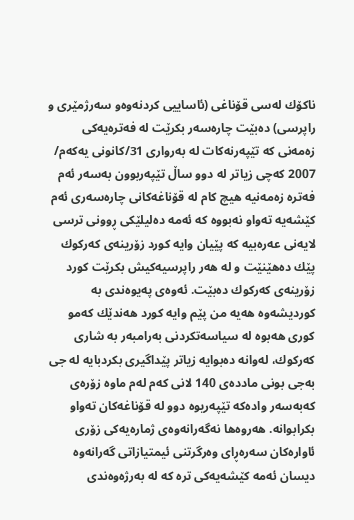ناكۆك له‌سی قۆناغی (ئاساییی كردنه‌وه‌و سه‌رژمێری و راپرسی) ده‌بێت چاره‌سه‌ر بكرێت له‌ فه‌تره‌یه‌كی زه‌مه‌نی كه‌ تێپه‌رنه‌كات له‌ به‌رواری 31/كانونی یه‌كه‌م/ 2007 كه‌چی زیاتر له‌ دوو ساڵ تێپه‌ربوون به‌سه‌ر ئه‌م فه‌تره‌ زه‌مه‌نیه‌ هیچ كام له‌ قۆناغه‌كانی چاره‌سه‌ری ئه‌م كێشه‌یه‌ ته‌واو نه‌بووه‌ كه‌ ئه‌مه‌ ده‌لیلێكی ڕوونی ترسی لایه‌نی عه‌ره‌بیه‌ كه‌ پێیان وایه‌ كورد زۆرینه‌ی كه‌ركوك پێك ده‌هێنێت و له‌ هه‌ر راپرسیه‌كیش بكرێت كورد زۆرینه‌ی كه‌ركوك ده‌بێت. ئه‌وه‌ی په‌یوه‌ندی به‌ كوردیشه‌وه‌ هه‌یه‌ من پێم وایه‌ كورد هه‌ندێك كه‌مو كوری هه‌بوه‌ له‌ سیاسه‌تكردنی به‌رامبه‌ر به‌ شاری كه‌ركوك، له‌وانه‌ ده‌بوایه‌ زیاتر پێداگیری بكردبایه‌ له‌ جی به‌جی بونی مادده‌ی 140 لانی كه‌م له‌م ماوه‌ زۆره‌ی كه‌به‌سه‌ر واده‌كه‌ تێپه‌ریوه‌ دوو له‌ قۆناغه‌كان ته‌واو بكرابوانه‌. هه‌روه‌ها نه‌گه‌رانه‌وه‌ی ژماره‌یه‌كی زۆری ئاواره‌كان سه‌ره‌ڕای وه‌رگرتنی ئیمتیازاتی گه‌رانه‌وه‌ دیسان ئه‌مه‌ كێشه‌یه‌كی تره‌ كه‌ له‌ به‌رژه‌وه‌ندی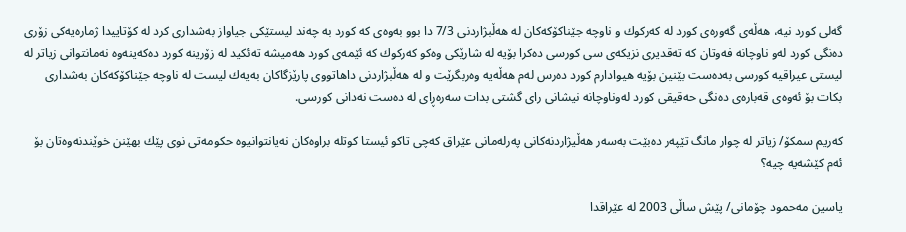گه‌لی كورد نیه‌، هه‌ڵه‌ی گه‌وره‌ی كورد له‌ كه‌ركوك و ناوچه‌ جێناكۆكه‌كان له‌ هه‌ڵبژاردنی 7/3 دا بوو به‌وه‌ی كه‌ كورد به‌ چه‌ند لیستێكی جیاواز به‌شداری كرد له‌ كۆتاییدا ژماره‌یه‌كی زۆری ده‌نگی كورد له‌و ناوچانه‌ فه‌وتان كه‌ ته‌قدیری نزیكه‌ی سی كورسی ده‌كرا بۆیه‌ له‌ شارێكی وه‌كو كه‌ركوك كه‌ ئێمه‌ی كورد هه‌میشه‌ ته‌ئكید له‌ زۆرینه‌ كورد ده‌كه‌ینه‌وه‌ نه‌مانتوانی زیاتر له‌ لیستی عیراقیه‌ كورسی به‌ده‌ست بێنین بۆیه‌ هیوادارم كورد ده‌رس له‌م هه‌ڵه‌یه‌ وه‌ربگرێت و له‌ هه‌ڵبژاردنی داهاتووی پارێزگاكان به‌یه‌ك لیست له‌ ناوچه‌ جێناكۆكه‌كان به‌شداری بكات بۆ ئه‌وه‌ی قه‌باره‌ی ده‌نگی حه‌قیقی كورد له‌وناوچانه‌ نیشانی رای گشتی بدات سه‌ره‌ڕای له‌ ده‌ست نه‌دانی كورسی.

كه‌ریم سمكۆ/ زیاتر له‌ چوار مانگ تێپه‌ر ده‌بێت به‌سه‌ر هه‌ڵیژاردنه‌كانی په‌رله‌مانی عێراق كه‌چی تاكو ئیستا كوتله‌ براوه‌كان نه‌یانتوانیوه‌ حكومه‌تی نوی پێك بهێنن خوێندنه‌وه‌تان بۆ ئه‌م كێشه‌یه‌ چیه‌؟

یاسین مه‌حمود چۆمانی/ پێش ساڵی 2003 له‌ عێراقدا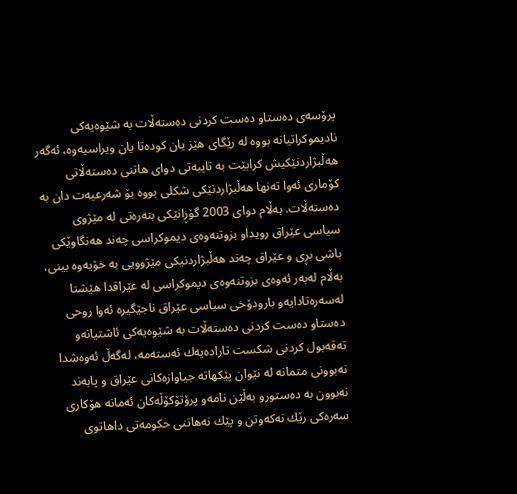پرۆسه‌ی ده‌ستاو ده‌ست كردنی ده‌سته‌ڵات به‌ شێوه‌یه‌كی نادیموكراتیانه‌ بووه‌ له‌ رێگای هێز یان كوده‌تا یان ویراسیه‌وه‌، ئه‌گه‌ر هه‌ڵبژاردنێكیش كرابێت به‌ تایبه‌تی دوای هاتنی ده‌سته‌ڵاتی كۆماری ئه‌وا ته‌نها هه‌ڵبژاردنێكی شكلی بووه‌ بۆ شه‌رعیه‌ت دان به‌ ده‌سته‌ڵات. به‌ڵام دوای 2003 گۆڕانێكی بنه‌ره‌تی له‌ مێژوی سیاسی عێراق رویداو بزوتنه‌وه‌ی دیموكراسی چه‌ند هه‌نگاوێكی باشی بڕی و عێراق چه‌ند هه‌ڵبژاردنیكی مێژوویی به‌ خۆیه‌وه‌ بینی، به‌ڵام له‌به‌ر ئه‌وه‌ی بزوتنه‌وه‌ی دیموكراسی له‌ عێراقدا هێشتا له‌سه‌ره‌تادایه‌و بارودۆخی سیاسی عێراق ناجێگیره‌ ئه‌وا روحی ده‌ستاو ده‌ست كردنی ده‌سته‌ڵات به‌ شێوه‌یه‌كی ئاشتیانه‌و ته‌قه‌بول كردنی شكست تاراده‌یه‌ك ئه‌سته‌مه‌، له‌گه‌ڵ ئه‌وه‌شدا نه‌بوونی متمانه‌ له‌ نێوان پێكهاته‌ جیاوازه‌كانی عێراق و پابه‌ند نه‌بوون به‌ ده‌ستورو به‌ڵێن نامه‌و پرۆتۆكۆڵه‌كان ئه‌مانه‌ هۆكاری سه‌ره‌كی رێك نه‌كه‌وتن و پێك نه‌هاتنی حكومه‌تی داهاتوی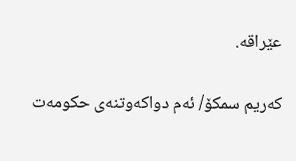عێراقه‌.

كه‌ریم سمكۆ/ ئه‌م دواكه‌وتنه‌ی حكومه‌ت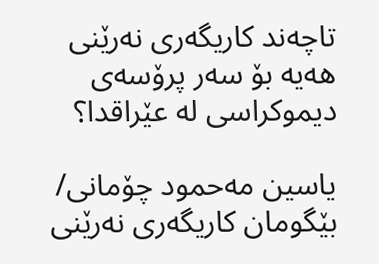تاچه‌ند كاریگه‌ری نه‌رێنی هه‌یه‌ بۆ سه‌ر پرۆسه‌ی دیموكراسی له‌ عێراقدا؟

یاسین مه‌حمود چۆمانی/ بێگومان كاریگه‌ری نه‌رێنی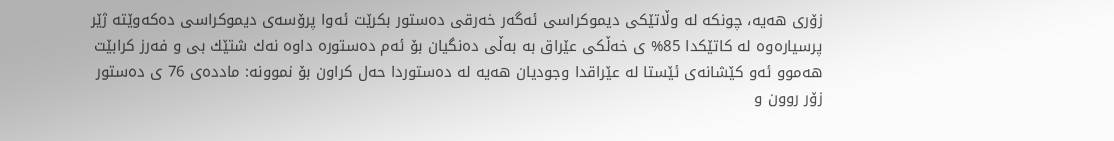زۆری هه‌یه‌، چونكه‌ له‌ وڵاتێكی دیموكراسی ئه‌گه‌ر خه‌رقی ده‌ستور بكرێت ئه‌وا پرۆسه‌ی دیموكراسی ده‌كه‌وێته‌ ژێر پرسیاره‌وه‌ له‌ كاتێكدا 85% ی خه‌ڵكی عێراق به‌ به‌ڵی ده‌نگیان بۆ ئه‌م ده‌ستوره‌ داوه‌ نه‌ك شتێك بی و فه‌رز كرابێت هه‌موو ئه‌و كێشانه‌ی ئێستا له‌ عێراقدا وجودیان هه‌یه‌ له‌ ده‌ستوردا حه‌ل كراون بۆ نموونه‌: مادده‌ی 76 ی ده‌ستور زۆر روون و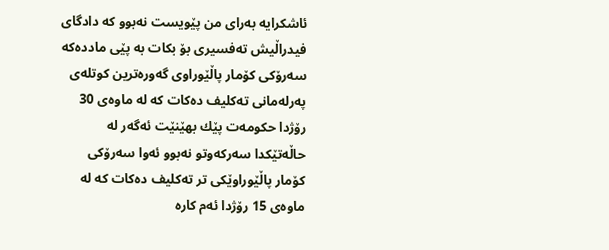ئاشكرایه‌ به‌رای من پێویست نه‌بوو كه‌ دادگای فیدراڵیش ته‌فسیری بۆ بكات به‌ پێی مادده‌كه‌ سه‌رۆكی كۆمار پاڵێوراوی گه‌وره‌ترین كوتله‌ی په‌رله‌مانی ته‌كلیف ده‌كات كه‌ له‌ ماوه‌ی 30 رۆژدا حكومه‌ت پێك بهێنێت ئه‌گه‌ر له‌ حاڵه‌تێكدا سه‌ركه‌وتو نه‌بوو ئه‌وا سه‌رۆكی كۆمار پاڵێوراوێكی تر ته‌كلیف ده‌كات كه‌ له‌ ماوه‌ی 15 رۆژدا ئه‌م كاره‌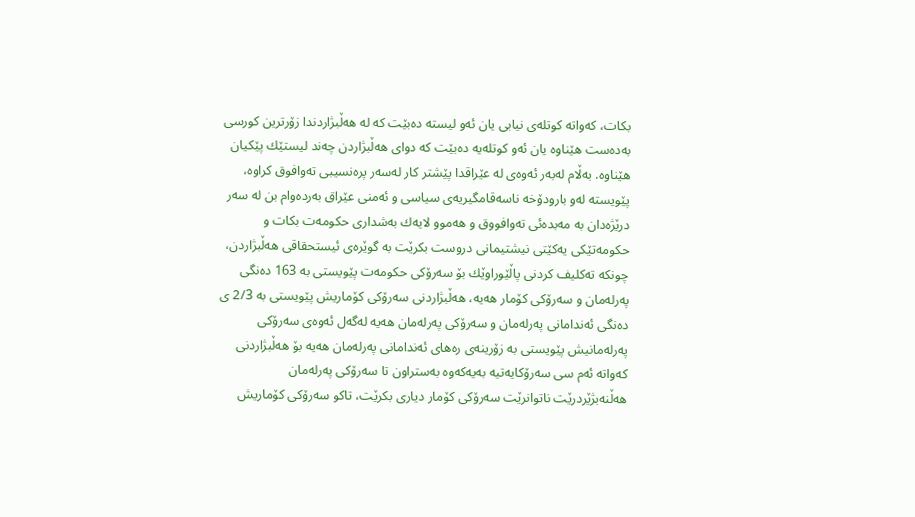بكات، كه‌واته‌ كوتله‌ی نیابی یان ئه‌و لیسته‌ ده‌بێت كه‌ له‌ هه‌ڵبژاردندا زۆرترین كورسی به‌ده‌ست هێناوه‌ یان ئه‌و كوتله‌یه‌ ده‌بێت كه‌ دوای هه‌ڵبژاردن چه‌ند لیستێك پێكیان هێناوه‌. به‌ڵام له‌به‌ر ئه‌وه‌ی له‌ عێراقدا پێشتر كار له‌سه‌ر پره‌نسیبی ته‌وافوق كراوه‌، پێویسته‌ له‌و بارودۆخه‌ ناسه‌قامگیریه‌ی سیاسی و ئه‌منی عێراق به‌رده‌وام بن له‌ سه‌ر درێژه‌دان به‌ مه‌بده‌ئی ته‌وافووق و هه‌موو لایه‌ك به‌شداری حكومه‌ت بكات و حكومه‌تێكی یه‌كێتی نیشتیمانی دروست بكرێت به‌ گوێره‌ی ئیستحقاقی هه‌ڵبژاردن، چونكه‌ ته‌كلیف كردنی پاڵێوراوێك بۆ سه‌رۆكی حكومه‌ت پێویستی به‌ 163 ده‌نگی په‌رله‌مان و سه‌رۆكی كۆمار هه‌یه‌، هه‌ڵبژاردنی سه‌رۆكی كۆماریش پێویستی به‌ 2/3 ی ده‌نگی ئه‌ندامانی په‌رله‌مان و سه‌رۆكی په‌رله‌مان هه‌یه‌ له‌گه‌ل ئه‌وه‌ی سه‌رۆكی په‌رله‌مانیش پێویستی به‌ زۆرینه‌ی ره‌های ئه‌ندامانی په‌رله‌مان هه‌یه‌ بۆ هه‌ڵبژاردنی كه‌واته‌ ئه‌م سی سه‌رۆكایه‌تیه‌ به‌یه‌كه‌وه‌ به‌ستراون تا سه‌رۆكی په‌رله‌مان هه‌ڵنه‌بژێردرێت ناتوانرێت سه‌رۆكی كۆمار دیاری بكرێت، تاكو سه‌رۆكی كۆماریش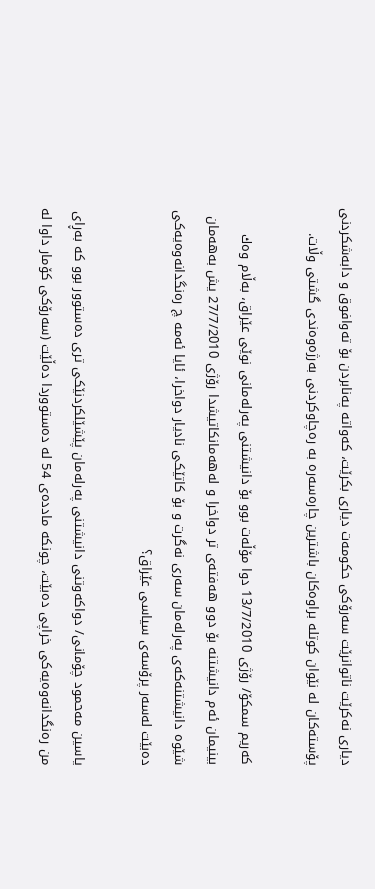دیاری نه‌كرێت ناتوانرێت سه‌رۆكی حكومه‌ت دیاری بكرێت، كه‌واته‌ په‌نابردن بۆ ته‌وافوق و دابه‌شكردنی پۆسته‌كان له‌ نێوان كوتله‌ براوه‌كان باشترین چاره‌سه‌ره‌ به‌ ره‌چاوكردنی به‌رژه‌وه‌ندی گشتی وڵات.

كه‌ریم سمكۆ/ رۆژی 13/7/2010 دوا مۆڵه‌ت بوو بۆ دانیشتنی په‌رله‌مانی نوێی عێراق، به‌ڵام وه‌ك بینیمان ئه‌م دانیشتنه‌ بۆ دوو هه‌فته‌ی تر دواخرا و له‌هه‌مانكاتیشدا رۆژی 27/7/2010 یش به‌هه‌مان شێوه‌ دانیشتنه‌كه‌ی په‌رله‌مان سه‌ری نه‌گرت و بۆ كاتێكی نادیار دواخرا، ئایا ئه‌مه‌ چ ره‌نگدانه‌وه‌یه‌كی ده‌بێت له‌سه‌ر پرۆسه‌ی سیاسی عێراق؟

یاسین مه‌حمود چۆمانی/ دواكه‌وتنی دانیشتنی په‌رله‌مان پێشێلكردنێكی تری ده‌ستوور بوو كه‌ به‌ڕای من ره‌نگدانه‌وه‌یه‌كی خراپی ده‌بێت، چونكه‌ مادده‌ی 54 له‌ ده‌ستووردا ده‌ڵێت (سه‌رۆكی كۆمار داوا له‌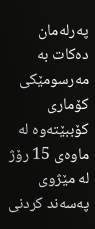په‌رله‌مان ده‌كات به‌ مه‌رسومێكی كۆماری كۆببێته‌وه‌ له‌ ماوه‌ی 15 رۆژ له‌ مێژوی په‌سه‌ند كردنی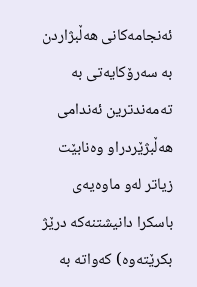ئه‌نجامه‌كانی هه‌ڵبژاردن به‌ سه‌رۆكایه‌تی به‌ ته‌مه‌ندترین ئه‌ندامی هه‌ڵبژێردراو وه‌نابێت زیاتر له‌و ماوه‌یه‌ی باسكرا دانیشتنه‌كه‌ درێژ بكرێته‌وه‌) كه‌واته‌ به‌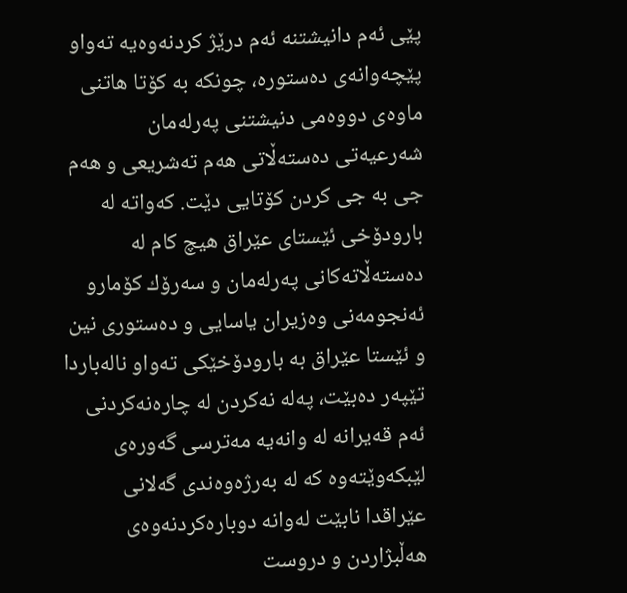پێی ئه‌م دانیشتنه‌ ئه‌م درێژ كردنه‌وه‌یه‌ ته‌واو پێچه‌وانه‌ی ده‌ستوره‌، چونكه‌ به‌ كۆتا هاتنی ماوه‌ی دووه‌می دنیشتنی په‌رله‌مان شه‌رعیه‌تی ده‌سته‌ڵاتی هه‌م ته‌شریعی و هه‌م جی به‌ جی كردن كۆتایی دێت. كه‌واته‌ له‌ بارودۆخی ئێستای عێراق هیچ كام له‌ ده‌سته‌ڵاته‌كانی په‌رله‌مان و سه‌رۆك كۆمارو ئه‌نجومه‌نی وه‌زیران یاسایی و ده‌ستوری نین و ئێستا عێراق به‌ بارودۆخێكی ته‌واو ناله‌باردا تێپه‌ر ده‌بێت، په‌له‌ نه‌كردن له‌ چاره‌نه‌كردنی ئه‌م قه‌یرانه‌ له‌ وانه‌یه‌ مه‌ترسی گه‌وره‌ی لێبكه‌وێته‌وه‌ كه‌ له‌ به‌رژه‌وه‌ندی گه‌لانی عێراقدا نابێت له‌وانه‌ دوباره‌كردنه‌وه‌ی هه‌ڵبژاردن و دروست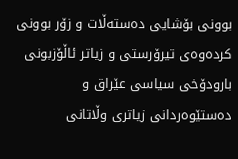بوونی بۆشایی ده‌سته‌ڵات و زۆر بوونی كرده‌وه‌ی تیرۆرستی و زیاتر ئاڵۆزبونی بارودۆخی سیاسی عێراق و ده‌ستێوه‌ردانی زیاتری وڵاتانی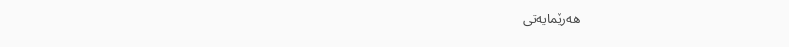هه‌رێمایه‌تی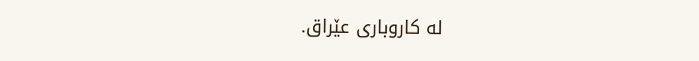له‌ كاروباری عێراق.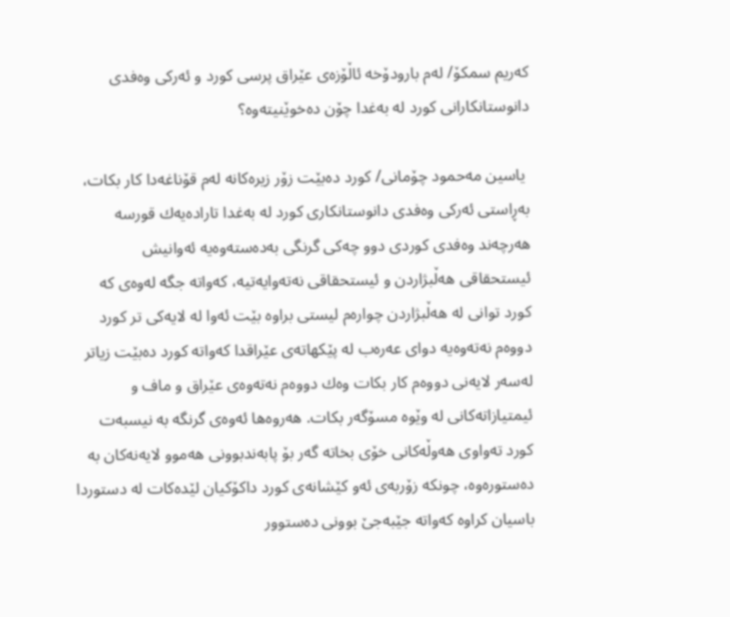كه‌ریم سمكۆ/ له‌م بارودۆخه‌ ئاڵۆزه‌ی عێراق پرسی كورد و ئه‌ركی وه‌فدی دانوستانكارانی كورد له‌ به‌غدا چۆن ده‌خوێنیته‌وه‌؟

 یاسین مه‌حمود چۆمانی/ كورد ده‌بێت زۆر زیره‌كانه‌ له‌م قۆناغه‌دا كار بكات، به‌ڕاستی ئه‌ركی وه‌فدی دانوستانكاری كورد له‌ به‌غدا تاراده‌یه‌ك قورسه‌ هه‌رچه‌ند وه‌فدی كوردی دوو چه‌كی گرنگی به‌ده‌سته‌وه‌یه‌ ئه‌وانیش ئیستحقاقی هه‌ڵبژاردن و ئیستحقاقی نه‌ته‌وایه‌تیه‌، كه‌واته‌ جگه‌ له‌وه‌ی كه‌ كورد توانی له‌ هه‌ڵبژاردن چواره‌م لیستی براوه‌ بێت ئه‌وا له‌ لایه‌كی تر كورد دووه‌م نه‌ته‌وه‌یه‌ دوای عه‌ره‌ب له‌ پێكهاته‌ی عێراقدا كه‌واته‌ كورد ده‌بێت زیاتر له‌سه‌ر لایه‌نی دووه‌م كار بكات وه‌ك دووه‌م نه‌ته‌وه‌ی عێراق و ماف و ئیمتیازاته‌كانی له‌ وێوه‌ مسۆگه‌ر بكات. هه‌روه‌ها ئه‌وه‌ی گرنگه‌ به‌ نیسبه‌ت كورد ته‌واوی هه‌وڵه‌كانی خۆی بخاته‌ گه‌ر بۆ پابه‌ندبوونی هه‌موو لایه‌نه‌كان به‌ ده‌ستوره‌وه‌، چونكه‌ زۆربه‌ی ئه‌و كێشانه‌ی كورد داكۆكیان لێده‌كات له‌ دستوردا باسیان كراوه‌ كه‌واته‌ جێبه‌جێ بوونی ده‌ستوور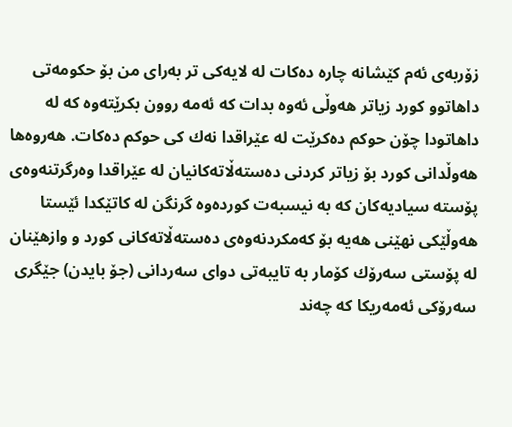زۆربه‌ی ئه‌م كێشانه‌ چاره‌ ده‌كات له‌ لایه‌كی تر به‌رای من بۆ حكومه‌تی داهاتوو كورد زیاتر هه‌وڵی ئه‌وه‌ بدات كه‌ ئه‌مه‌ روون بكرێته‌وه‌ كه‌ له‌ داهاتودا چۆن حوكم ده‌كرێت له‌ عێراقدا نه‌ك كی حوكم ده‌كات. هه‌روه‌ها هه‌وڵدانی كورد بۆ زیاتر كردنی ده‌سته‌ڵاته‌كانیان له‌ عێراقدا وه‌رگرتنه‌وه‌ی پۆسته‌ سیادیه‌كان كه‌ به‌ نیسبه‌ت كورده‌وه‌ گرنگن له‌ كاتێكدا ئێستا هه‌وڵێكی نهێنی هه‌یه‌ بۆ كه‌مكردنه‌وه‌ی ده‌سته‌ڵاته‌كانی كورد و وازهێنان له‌ پۆستی سه‌رۆك كۆمار به‌ تایبه‌تی دوای سه‌ردانی (جۆ بایدن) جێگری سه‌رۆكی ئه‌مه‌ریكا كه‌ چه‌ند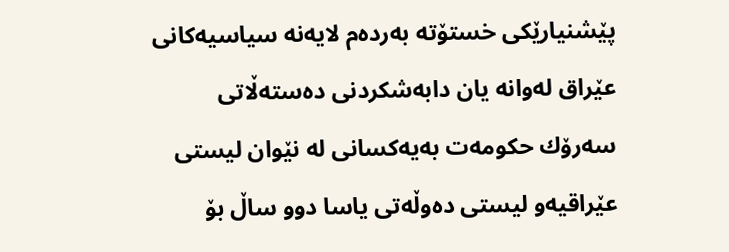پێشنیارێكی خستۆته‌ به‌رده‌م لایه‌نه‌ سیاسیه‌كانی عێراق له‌وانه‌ یان دابه‌شكردنی ده‌سته‌ڵاتی سه‌رۆك حكومه‌ت به‌یه‌كسانی له‌ نێوان لیستی عێراقیه‌و لیستی ده‌وڵه‌تی یاسا دوو ساڵ بۆ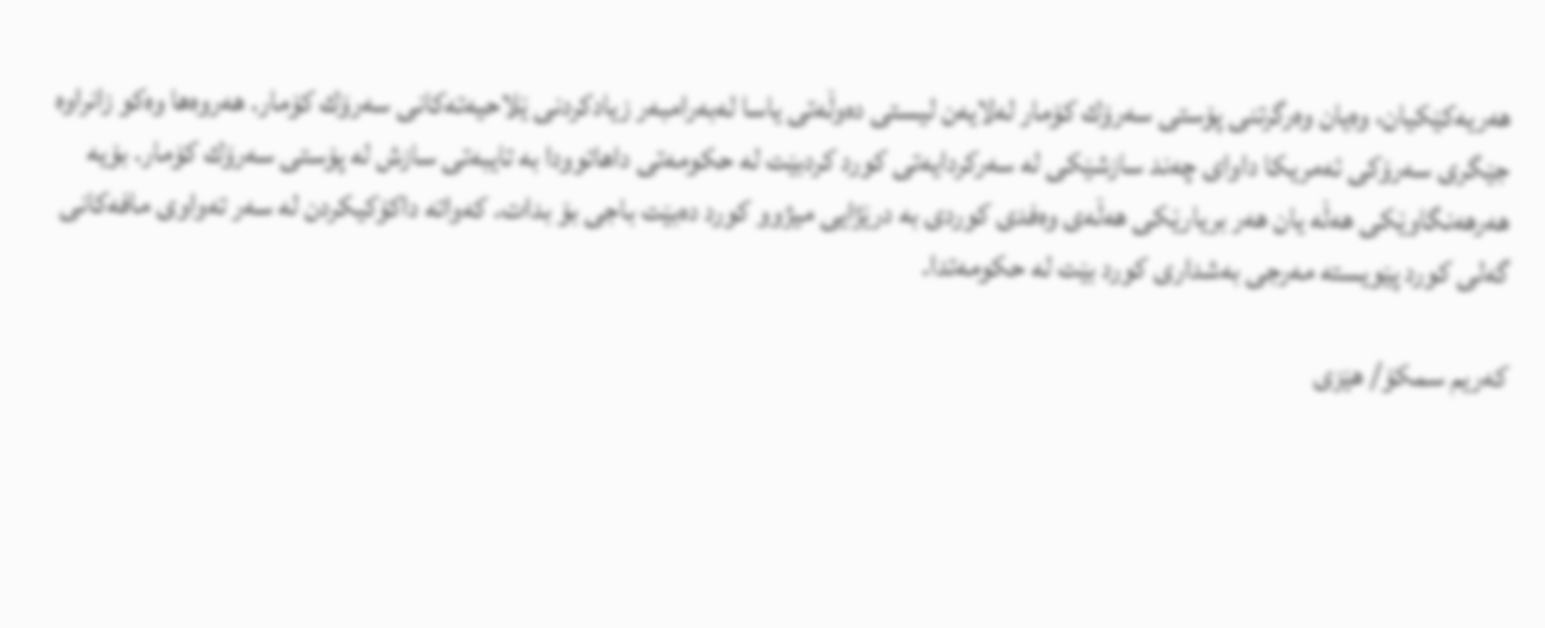هه‌ریه‌كێكیان، وه‌یان وه‌رگرتنی پۆستی سه‌رۆك كۆمار له‌لایه‌ن لیستی ده‌وڵه‌تی یاسا له‌به‌رامبه‌ر زیادكردنی ێلاحیه‌ته‌كانی سه‌رۆك كۆمار. هه‌روه‌ها وه‌كو زانراوه‌ جێگری سه‌رۆكی ئه‌مریكا داوای چه‌ند سازشێكی له‌ سه‌ركردایه‌تی كورد كردبێت له‌ حكومه‌تی داهاتوودا به‌ تایبه‌تی سازش له‌ پۆستی سه‌رۆك كۆمار. بۆیه‌ هه‌رهه‌نگاوێكی هه‌ڵه‌ یان هه‌ر بریارێكی هه‌ڵه‌ی وه‌فدی كوردی به‌ درێژایی میژوو كورد ده‌بێت باجی بۆ بدات. كه‌واته‌ داكۆكیكردن له‌ سه‌ر ته‌واوی مافه‌كانی گه‌لی كورد پێویسته‌ مه‌رجی به‌شداری كورد بێت له‌ حكومه‌تدا.

كه‌ریم سمكۆ/ هێزی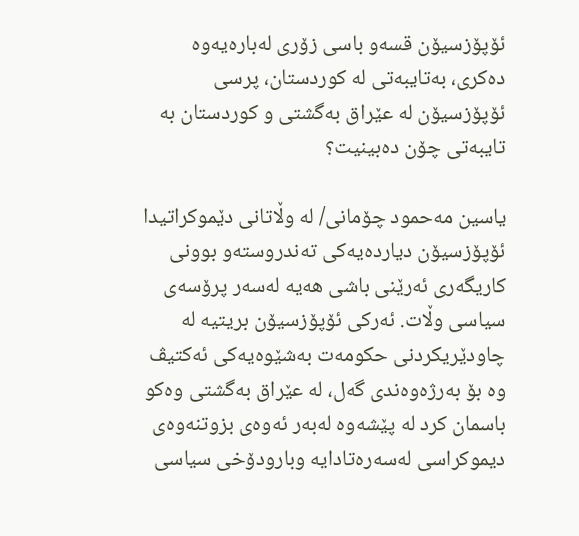ئۆپۆزسیۆن قسه‌و باسی زۆری له‌باره‌یه‌وه‌ ده‌كری، به‌تایبه‌تی له‌ كوردستان، پرسی ئۆپۆزسیۆن له‌ عێراق به‌گشتی و كوردستان به‌ تایبه‌تی چۆن ده‌بینیت؟

یاسین مه‌حمود چۆمانی/ له‌ وڵاتانی دێموكراتیدا ئۆپۆزسیۆن دیارده‌یه‌كی ته‌ندروسته‌و بوونی كاریگه‌ری ئه‌رێنی باشی هه‌یه‌ له‌سه‌ر پرۆسه‌ی سیاسی وڵات. ئه‌ركی ئۆپۆزسیۆن بریتیه‌ له‌ چاودێریكردنی حكومه‌ت به‌شێوه‌یه‌كی ئه‌كتیڤ وه‌ بۆ به‌رژه‌وه‌ندی گه‌ل، له‌ عێراق به‌گشتی وه‌كو باسمان كرد له‌ پێشه‌وه‌ له‌به‌ر ئه‌وه‌ی بزوتنه‌وه‌ی دیموكراسی له‌سه‌ره‌تادایه‌ وبارودۆخی سیاسی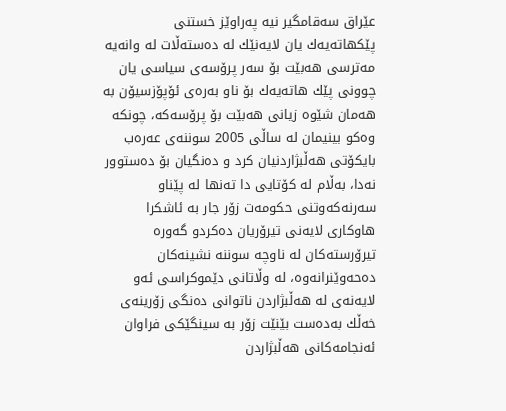عێراق سه‌قامگیر نیه‌ په‌راوێز خستنی پێكهاته‌یه‌ك یان لایه‌نێك له‌ ده‌سته‌ڵات له‌ وانه‌یه‌ مه‌ترسی هه‌بێت بۆ سه‌ر پرۆسه‌ی سیاسی یان چوونی پێك هاته‌یه‌ك بۆ ناو به‌ره‌ی ئۆپۆزسیۆن به‌ هه‌مان شێوه‌ زیانی هه‌بێت بۆ پرۆسه‌كه‌، چونكه‌ وه‌كو بینیمان له‌ ساڵی 2005 سوننه‌ی عه‌ره‌ب بایكۆتی هه‌ڵبژاردنیان كرد و ده‌نگیان بۆ ده‌ستوور نه‌دا، به‌ڵام له‌ كۆتایی دا ته‌نها له‌ پێناو سه‌رنه‌كه‌وتنی حكومه‌ت زۆر جار به‌ ئاشكرا هاوكاری لایه‌نی تیرۆریان ده‌كردو گه‌وره‌ تیرۆرسته‌كان له‌ ناوچه‌ سوننه‌ نشینه‌كان ده‌حه‌وێنرانه‌وه‌، له‌ وڵاتانی دێموكراسی ئه‌و لایه‌نه‌ی له‌ هه‌ڵبژاردن ناتوانی ده‌نگی زۆرینه‌ی خه‌ڵك به‌ده‌ست بێنێت زۆر به‌ سینگێكی فراوان ئه‌نجامه‌كانی هه‌ڵبژاردن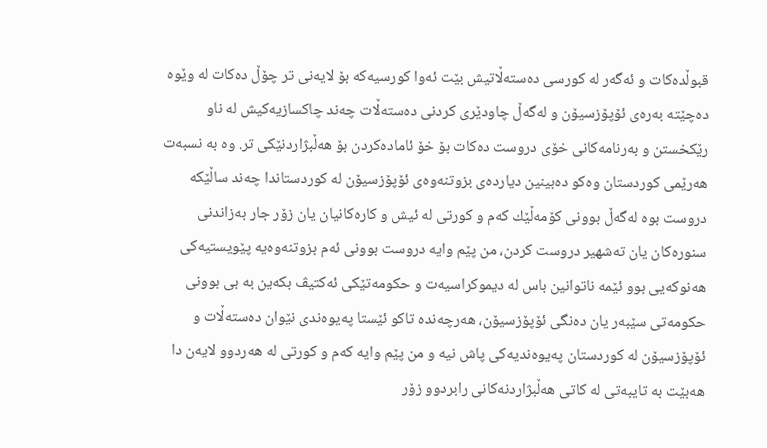قبوڵده‌كات و ئه‌گه‌ر له‌ كورسی ده‌سته‌ڵاتیش بێت ئه‌وا كورسیه‌كه‌ بۆ لایه‌نی تر چۆڵ ده‌كات له‌ وێوه‌ ده‌چێته‌ به‌ره‌ی ئۆپۆزسیۆن و له‌گه‌ڵ چاودێری كردنی ده‌سته‌ڵات چه‌ند چاكسازیه‌كیش له‌ ناو رێكخستن و به‌رنامه‌كانی خۆی دروست ده‌كات بۆ خۆ ئاماده‌كردن بۆ هه‌ڵبژاردنێكی تر. وه‌ به‌ نسبه‌ت هه‌رێمی كوردستان وه‌كو ده‌بینین دیارده‌ی بزوتنه‌وه‌ی ئۆپۆزسیۆن له‌ كوردستاندا چه‌ند ساڵێكه‌ دروست بوه‌ له‌گه‌ڵ بوونی كۆمه‌ڵێك كه‌م و كورتی له‌ ئیش و كاره‌كانیان یان زۆر جار به‌زاندنی سنوره‌كان یان ته‌شهیر دروست كردن، من پێم وایه‌ دروست بوونی ئه‌م بزوتنه‌وه‌یه‌ پێویستیه‌كی هه‌نوكه‌یی بوو ئێمه‌ ناتوانین باس له‌ دیموكراسیه‌ت و حكومه‌تێكی ئه‌كتیڤ بكه‌ین به‌ بی بوونی حكومه‌تی سێبه‌ر یان ده‌نگی ئۆپۆزسیۆن، هه‌رچه‌نده‌ تاكو ئێستا په‌یوه‌ندی نێوان ده‌سته‌ڵات و ئۆپۆزسیۆن له‌ كوردستان په‌یوه‌ندیه‌كی پاش نیه‌ و من پێم وایه‌ كه‌م و كورتی له‌ هه‌ردوو لایه‌ن دا هه‌بێت به‌ تایبه‌تی له‌ كاتی هه‌ڵبژاردنه‌كانی رابردوو زۆر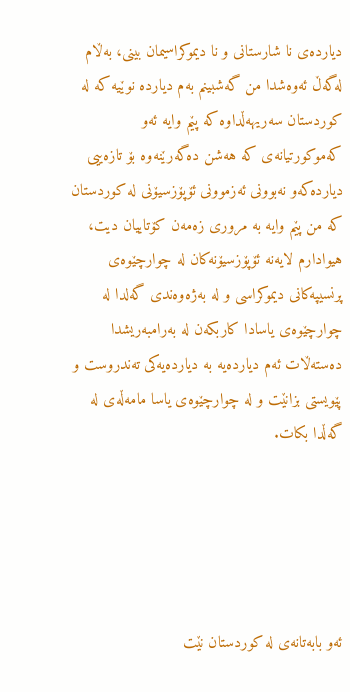دیارده‌ی نا شارستانی و نا دیموكراسیمان بینی، به‌ڵام له‌گه‌ڵ ئه‌وه‌شدا من گه‌شبینم به‌م دیارده‌ نوێیه‌ كه‌ له‌ كوردستان سه‌ریهه‌ڵداوه‌ كه‌ پێم وایه‌ ئه‌و كه‌موكورتیانه‌ی كه‌ هه‌شن ده‌گه‌رێنه‌وه‌ بۆ تازه‌ییی دیارده‌كه‌و نه‌بوونی ئه‌زموونی ئۆپۆزسیۆنی له‌ كوردستان كه‌ من پێم وایه‌ به‌ مروری زه‌مه‌ن كۆتاییان دیت، هیوادارم لایه‌نه‌ ئۆپۆزسیۆنه‌كان له‌ چوارچێوه‌ی پرنسیپه‌كانی دیموكراسی و له‌ به‌ژه‌وه‌ندی گه‌لدا له‌ چوارچێوه‌ی یاسادا كاربكه‌ن له‌ به‌رامبه‌ریشدا ده‌سته‌ڵات ئه‌م دیارده‌یه‌ به‌ دیارده‌یه‌كی ته‌ندروست و پێویستی بزانێت و له‌ چوارچێوه‌ی یاسا مامه‌ڵه‌ی له‌ گه‌ڵدا بكات.





ئه‌و بابه‌تانه‌ی له‌ کوردستان نێت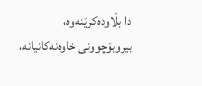دا بڵاوده‌کرێنه‌وه‌، بیروبۆچوونی خاوه‌نه‌کانیانه‌،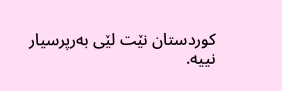کوردستان نێت لێی به‌رپرسیار نییه‌.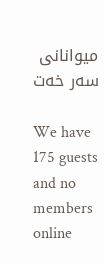میوانانی سەر خەت

We have 175 guests and no members online